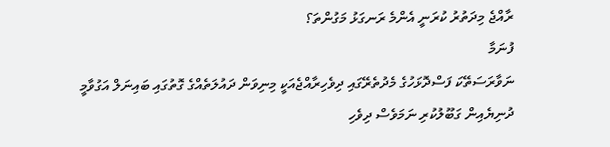ރާއްޖެ މިދަތުރު ކުރަނީ އެންމެ ރަނގަޅު މަގުންތަ؟
ފުނަމާ
ނަވާރަސަތޭކަ ފަސްދޮޅަހުގެ މެދުތެރޭގައި ދިވެހިރާއްޖެއަކީ މިނިވަން ދައުލަތެއްގެ ގޮތުގައި ބައިނަލް އަގުވާމީ ދުނިޔެއިން ގަބޫލުކުރި ނަމަވެސް ދިވެހި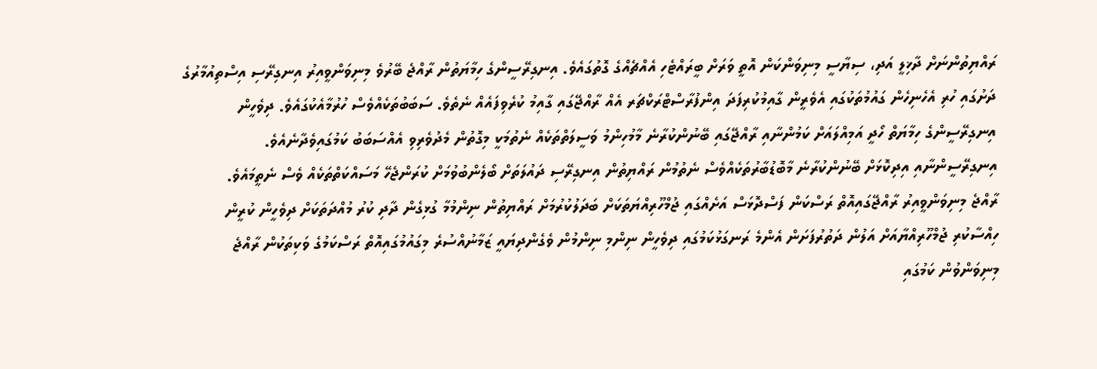ރައްޔިތުންނަށް ދާޚިލީ އަދި، ސިޔާސީ މިނިވަންކަން އޮތީ ވަރަށް ބީރައްޓެހި އެއްޗެއްގެ ގޮތުގައެވެ. އިނގިރޭސީންގެ ހިމާޔަތުން ރާއްޖެ ބޭރުވެ މިނިވަންވީއިރު އިނގިރޭސި އިސްތިއުމާރުގެ ދަށުގައި ހުރި އެހެނިހެން ގައުމުތަކުގައި އެވެރީން ގާއިމުކުރިފަދަ އިންފުރާސްޓްރަކްޗަރ އެއް ރާއްޖޭގައި ގާއިމު ކުރެވިފައެއް ނެތެވެ. ސަބަބުތަކެއްވެސް ހުރުމާއެކުގައެވެ. ދިވެހީން އިނގިރޭސީންގެ ހިމާޔަތް ހޯދީ އަމިއްލައަށް ކަމުންނާއި ރާއްޖޭގައި ބޭނުންކުރާނެ މާމުހިންމު ވަސީލަތްތަކެއް ނެތުމަކީ މިގޮތުން މެދުވެރިވި އެއްސަބަބު ކަމުގައިވެދާނެއެވެ. އިނގިރޭސީންނާއި އިދިކޮޅަށް ބޭނުންކުރާނެ މާބޮޑުބާރުތަކެއްވެސް ނެތުމުން ރައްޔިތުން އިނގިރޭސި ދައުލަތަށް ބޯލެންބުވުމަށް ކުރަންޖެހޭ މަސައްކަތްތަކެއް ވެސް ނެތީމައެވެ.
ރާއްޖެ މިނިވަންވީއިރު ރާއްޖޭގައިއޮތް ރަސްކަން ފަސްދޮޅަސް އަށެއްގައި ޖުމްހޫރިއްޔަތަކަށް ބަދަލުކުރުމަށް ރައްޔިތުން ނިންމުމާ ގުޅިގެން ދާދި ކުރު މުއްދަތަކަށް ދިވެހީން ކުރީން ހިއްސާކުރި ޖުމްހޫރިއްޔާއަށް އަލުން ދަތުރުފަށަން އެންމެ ރަނގަޅުކަމުގައި ދިވެހީން ނިންމި ނިންމުން ވެގެންދިޔައީ ޒަމާނުއްސުރެ މިގައުމުގައިއޮތް ރަސްކަމުގެ ވަކިތަކުން ރާއްޖެ މިނިވަންވުން ކަމުގައި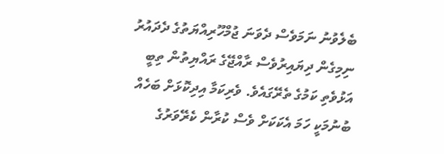ބެލެވުނު ނަމަވެސް ދެވަނަ ޖުމްހޫރިއްޔަތުގެ ދެދައުރު ނިމިގެން ދިޔައިރުވެސް ރާއްޖޭގެ ރައްޔިތުން ތިބީ އަޅުވެތި ކަމުގެ ތެރޭގައެވެ. ވެރިކަމާ އިދިކޮޅަށް ބަހެއް ބުނުމަކީ ހަމަ އެކަކަށް ވެސް ކުރާން ކެރޭވަރުގެ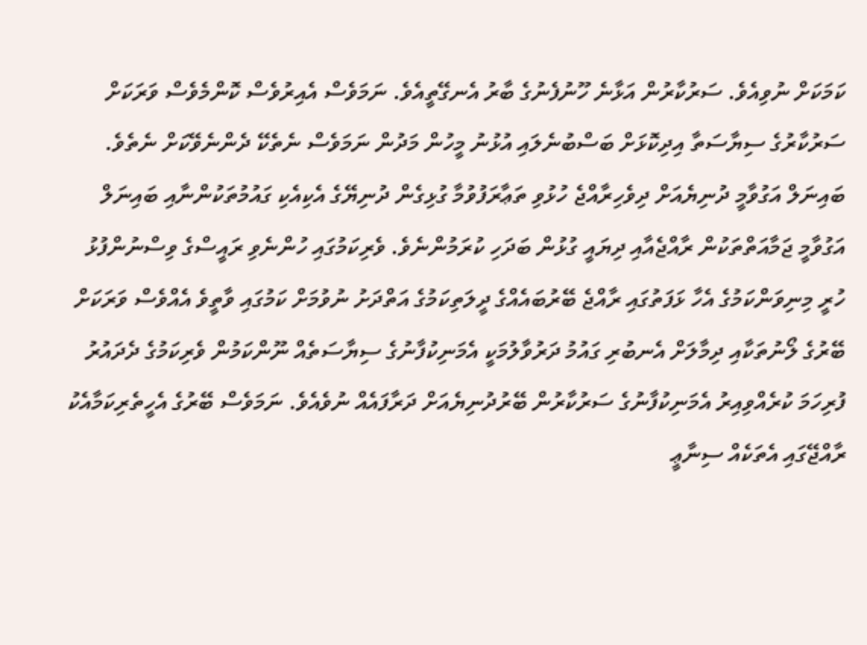ކަމަކަށް ނުވިއެވެ. ސަރުކާރުން އަޅާނެ ހޫނުފެނުގެ ބާރު އެނގޭތީއެވެ. ނަމަވެސް އެއިރުވެސް ކޮންމެވެސް ވަރަކަށް ސަރުކާރުގެ ސިޔާސަތާ އިދިކޮޅަށް ބަސްބުނެލައި އުޅުނު މީހުން މަދުން ނަމަވެސް ނެތެކޭ ދެންނެވޭކަށް ނެތެވެ.
ބައިނަލް އަގުވާމީ ދުނިޔެއަށް ދިވެހިރާއްޖެ ހުޅުވި ތަޢާރަފުވުމާ ގުޅިގެން ދުނިޔޭގެ އެކިއެކި ގައުމުތަކުންނާއި ބައިނަލް އަގުވާމީ ޖަމާއަތްތަކުން ރާއްޖެއާއި ދިޔައީ ގުޅުން ބަދަހި ކުރަމުންނެވެ. ވެރިކަމުގައި ހުންނެވި ރައީސްގެ ވިސްނުންފުޅު ހުރީ މިނިވަންކަމުގެ އެހާ ޅަފަތުގައި ރާއްޖެ ބޭރުބައެއްގެ ދީލަތިކަމުގެ އަތްދަށު ނުވުމަށް ކަމުގައި ވާތީވެ އެއްވެސް ވަރަކަށް ބޭރުގެ ލޯނުތަކާއި ދިމާލަށް އެނބުރި ގައުމު ދަރުވާލުމަކީ އެމަނިކުފާނުގެ ސިޔާސަތެއް ނޫންކަމުން ވެރިކަމުގެ ދެދައުރު ފުރިހަމަ ކުރެއްވިއިރު އެމަނިކުފާނުގެ ސަރުކާރުން ބޭރުދުނިޔެއަށް ދަރާފައެއް ނުވެއެވެ. ނަމަވެސް ބޭރުގެ އެހީތެރިކަމާއެކު ރާއްޖޭގައި އެތަކެއް ސިނާޢީ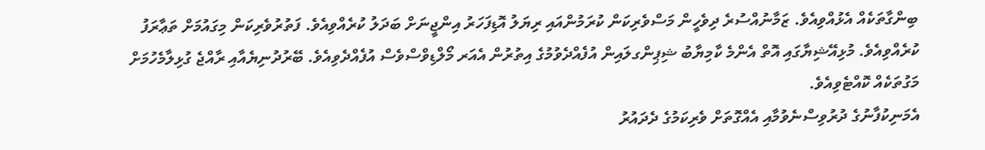ބިންގާތަކެއް އެޅުއްވިއެވެ. ޒަމާނުއްސުރެ ދިވެހީން މަސްވެރިކަން ކުރަމުންއައި ރިޔަލު އޮޑިފަހަރު އިންޖީނަށް ބަދަލު ކުރެއްވިއެވެ. ފަތުރުވެރިކަން މިގައުމަށް ތަޢާރަފު ކުރެއްވިއެވެ. މުޅިއޭޝިޔާގައި އޮތް އެންމެ ކާމިޔާބު ޝިޕިންގލައިން އުފެއްދެވުމުގެ އިތުރުން އެއަރ މޯލްޑިވްސްވެސް އުފެއްދެވިއެވެ. ބޭރުދުނިޔެއާއި ރާއްޖެ ގުޅިލާމެހުމަށް މަގުތަކެއް ކޮއްޓެވިއެވެ.
އެމަނިކުފާނުގެ ދުރުވިސްނެވުމާއި އެއްގޮތަށް ވެރިކަމުގެ ދެދައުރު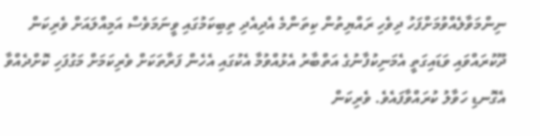ނިންމަވާލެއްވުމަށްފަހު ދިވެހި ރައްޔިތުން ކިތަންމެ އެދިއެދި ތިބިކަމުގައި ވީނަމަވެސް އަމިއްލައަށް ވެރިކަން ދޫކުރައްވައި ވަޑައިގަތީ އެމަނިކުފާނުގެ އަތްބާރު އެޅުއްވުމާ އެކުގައި އެހެން ފަރާތަކަށް ވެރިކަމަށް މަގުފަހި ކޮށްދެއްވާ އެގޮނޑި ހަވާލު ކުރައްވާފައެވެ. ވެރިކަން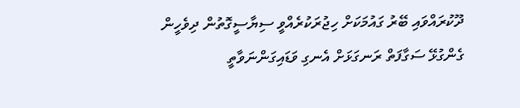ދޫކުރައްވައި ބޭރު ގައުމަކަށް ހިޖުރަކުރެއްވީ ސިޔާސީގޮތުން ދިވެހީން ގެންގުޅޭ ސަގާފަތް ރަނގަޅަށް އެނގި ވަޑައިގަންނަވާތީ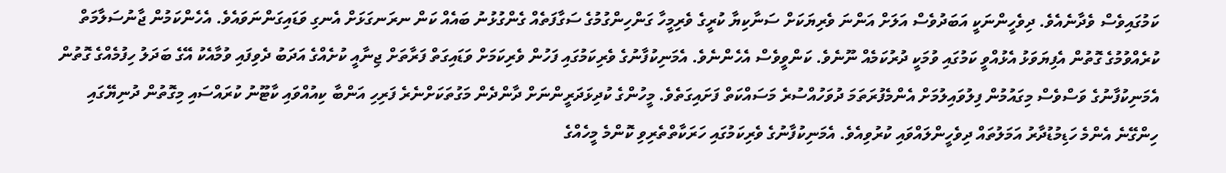ކަމުގައިވެސް ވެދާނެއެވެ. ދިވެހީންނަކީ އަބަދުވެސް އަލަށް އަންނަ ވެރިޔަކަށް ސަނާކިޔާ ކުރީގެ ވެރިމީހާ ގަންހިންގުމުގެ ސަގާފަތެއް ގެންގުޅުނު ބައެއް ކަން ނރަނގަޅަށް އެނގި ވަޑައިގަންނަވައެވެ. އެހެންކަމުން ޖާނުސަލާމަތް ކުރެއްވުމުގެ ގޮތުން އެފިޔަވަޅު އެޅުއްވީ ކަމުގައި ވުމަކީ ދުރުކަމެއް ނޫނެވެ. ކަންވީވެސް އެހެންނެވެ. އެމަނިކުފާނުގެ ވެރިކަމުގައި ފަހުން ވެރިކަމަށް ވަޑައިގަތް ފަރާތަށް ޖިނާއީ ކުށެއްގެ އަދަބު ދެވިފައި ވުމާއެކު އޭގެ ބަދަލު ހިފުމެއްގެ ގޮތުން އެމަނިކުފާނުގެ ވަސްވެސް މިގައުމުން ފިލުވައިލުމަށް އެންމެފުރަތަމަ ދުވަހުއްސުރެ މަސައްކަތް ފަށައިގަތެވެ. މީހުންގެ ކުދިޅަދަރީންނަށް ދާންދެން މަގުތަކަށްނެރެ ފަރިހި އަންބާ ކިއުއްވައި ކާޓޫނު ކުރައްސައި މިގޮތުން ދުނިޔޭގައި ހިންގޭނެ އެންމެ ހަޑިމުޑުދާރު އަމަލުތައް ދިވެހީންލައްވައި ކުރުވިއެވެ. އެމަނިކުފާނުގެ ވެރިކަމުގައި ހަރަކާތްތެރިވި ކޮންމެ މީހެއްގެ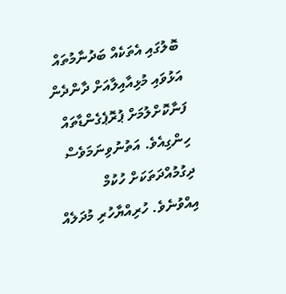ބޮލުގައި އެތަކެއް ބަދުނާމުތައް އަޅުވައި މުޅިއާއިލާއަށް ދާންދެން ފަނާކޮށްލުމަށް ޕުރޮޕެގެންޑާތައް ހިންގިއެވެ. އަތުނުވިނަމަވެސް ދިގުމުއްދަތަކަށް ހުކުމް އިއްވުނެވެ. ހުރިއްޔާހުރި މުދަލެއް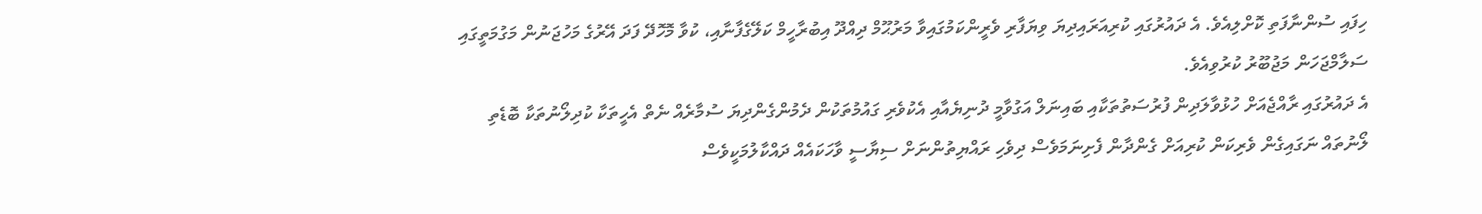ހިފައި ސުންނާފަތި ކޮށްލިއެވެ. އެ ދައުރުގައި ކުރިއަރައިދިޔަ ވިޔަފާރި ވެރީންކަމުގައިވާ މަރުޙޫމް ދިއްދޫ އިބުރާހީމް ކަލޭގެފާނާއި، ކުވާ މޮހޮދޭ ފަދަ އޭރުގެ މަހުޖަނުން މަގުމަތީގައި ސަލާމްޖަހަން މަޖުބޫރު ކުރުވިއެވެ.
އެ ދައުރުގައި ރާއްޖެއަށް ހުޅުވާލަދިން ފުރުސަތުތަކާއި ބައިނަލް އަގުވާމީ ދުނިޔެއާއި އެކުވެރި ގައުމުތަކުން ދެމުންގެންދިޔަ ސުމާރެއް ނެތް އެހީތަކާ ކުދިލޯނުތަކާ ބޮޑެތި ލޯނުތައް ނަގައިގެން ވެރިކަން ކުރިއަށް ގެންދާން ފެށިނަމަވެސް ދިވެހި ރައްޔިތުންނަށް ސިޔާސީ ވާހަކައެއް ދައްކާލުމަކީވެސް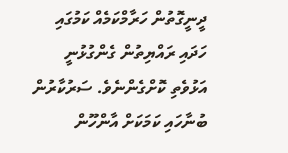ދީނީގޮތުން ހަރާމްކަމެއް ކަމުގައި ހަދައި ރައްޔިތުން ގެންގުޅުނީ އަޅުވެތި ކޮށްގެންނެވެ. ސަރުކާރުން ބުނާހައި ކަމަކަށް އާންހޫން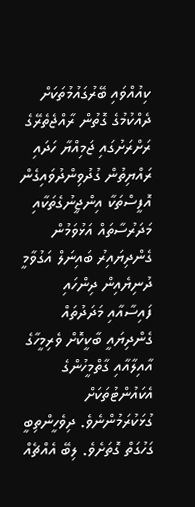ކިއުއްވައި ބޭރުގައުމުތަކަށް ދެއްކުމުގެ ގޮތުން ރާއްޖެތެރޭގެ ރަށްރަށުގައި ޖަމިއްޔާ ހަދައި ރައްޔިތުން ގުދުވިންދުވައިގެން އޮފީސްތަކާ އިންޖީނުގެތަކާއި މަދަރުސާތައް އަޅުވަމުން ގެންދިޔައިރު ބައިނަލް އަގުވާމީ ދުނިޔެއިން ދިންހައި ފައިސާއާއި މަދަދުތައް ގެންދިޔައީ ބާކީކޮށް ވެރިމީހާގެ އާއިލާއާއި ގާތްމީހުންގެ އެކައުންޓުތަކަށް ގުޅަކުރަމުންނެވެ. ދިވެހީންތިބީ ގަހުގަތް ގޮތަށެވެ. ލިބޭ އެއްޗެއް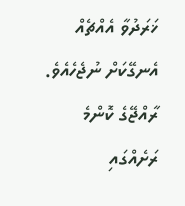ޚަރަދުވާ އެއްޗެއް އެނގޭކަށް ނުޖެހެއެވެ. ރާއްޖޭގެ ކޮންމެ ރަށެއްގައި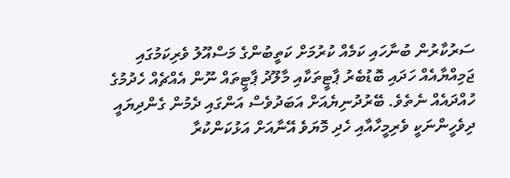ސަރުކާރުން ބުނާހައި ކަމެއް ކުރުމަށް ކަތީބުންގެ މަސްއޫލު ވެރިކަމުގައި ޖަމިއްޔާއެއް ހަދައި ބޮޑުބެރު ޕާޓީތަކާއި މާލޫދު ޕާޓީތައް ނޫން އެއްޗެއް ހެދުމުގެ ހުއްދައެއް ނެތެވެ. ބޭރުދުނިޔެއަށް އަބަދުވެސް އަންގައި ދެމުން ގެންދިޔައީ ދިވެހީންނަކީ ވެރިމީހާއާއި ހެދި މޮޔަވެ އޭނާއަށް އަޅުކަންކުރާ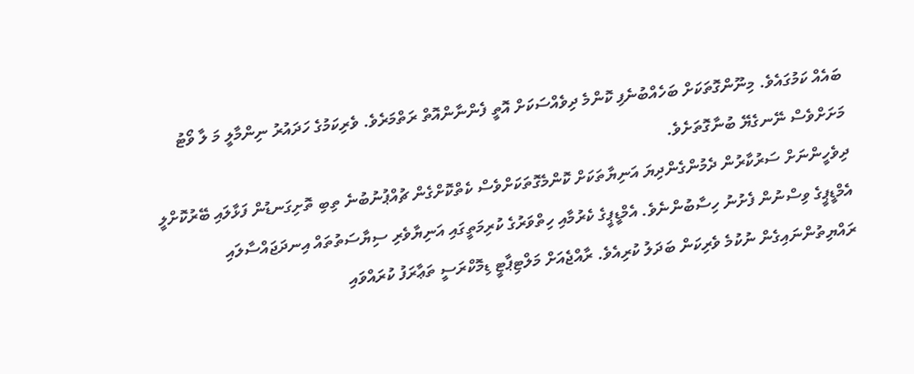ބައެއް ކަމުގައެވެ. މިނޫންގޮތަކަށް ބަހެއްބުނެފި ކޮންމެ ދިވެއްސަކަށް އޮތީ ފެންނާންއޮތް ރަތްމަރެވެ. ވެރިކަމުގެ ހަދައުރު ނިންމާލީ މަ ލާ ވޯޓު މަށަށްވެސް ނޭނގެޔޭ ބުނާގޮތަށެވެ.
ދިވެހީންނަށް ސަރުކާރުން ދެމުންގެންދިޔަ އަނިޔާތަކަށް ކޮންމެގޮތަކަށްވެސް ކެތްކޮށްގެން ޗުއްޕުނުބުނެ ތިބި ތޮށިގަނޑުން ފަޅާލައި ބޭރުކޮށްލީ އެމްޑީޕީގެ ވިސްނުން ފެށުނު ހިސާބުންނެވެ. އެމްޑީޕީގެ ކެރުމާއި ހިތްވަރުގެ ކުރިމަތީގައި އަނިޔާވެރި ސިޔާސަތުތައް އިނދަޖައްސާލައި ރައްޔިތުންނައިގެން ނުކުމެ ވެރިކަން ބަދަލު ކުރިއެވެ. ރާއްޖެއަށް މަލްޓިޕާޓީ ޑިމޮކްރަސީ ތަޢާރަފު ކުރައްވައި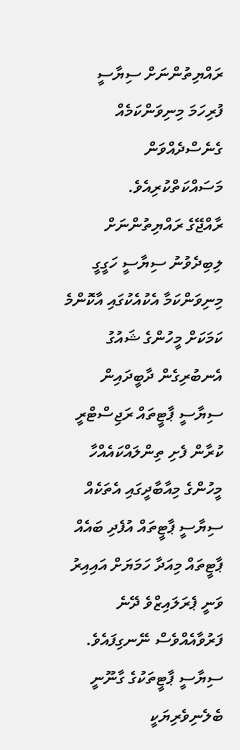ރައްޔިތުންނަށް ސިޔާސީ ފުރިހަމަ މިނިވަންކަމެއް ގެނެސްދެއްވަން މަސައްކަތްކުރިއެވެ.
ރާއްޖޭގެ ރައްޔިތުންނަށް ލިބިދެވުނު ސިޔާސީ ހަގީގީ މިނިވަންކަމާ އެކުއެކުގައި އާކޮންމެ ކަމަކަށް މީހުންގެ ޝައުގު އެނބުރިގެން ދާބީދައިން ސިޔާސީ ޕާޓީތައް ރަޖިސްޓްރީ ކުރާން ފެށި ތިންލައްކައެއްހާ މީހުންގެ މިއާބާދީގައި އެތަކެއް ސިޔާސީ ޕާޓީތައް އުފެދި ބައެއް ޕާޓީތައް މިއަދާ ހަމަޔަށް އައިއިރު ވަނީ ޕެރަލައިޒްވެ ދޭނެ ފަރުވާއެއްވެސް ނޭނގިފައެވެ. ސިޔާސީ ޕާޓީތަކުގެ ގާނޫނީ ބެލެނިވެރިޔަކީ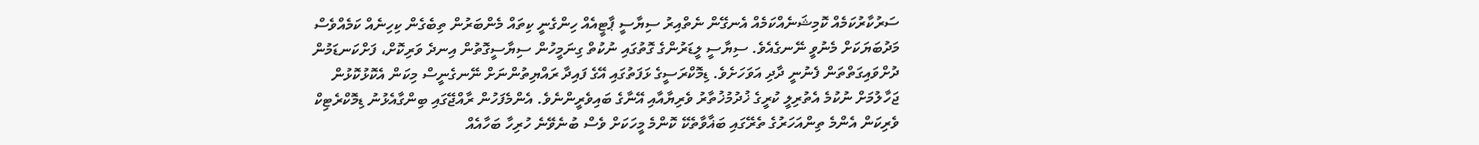ސަރުކާރުކަމެއް ކޮމިޝަނެއްކަމެއް އެނގޭން ނެތްއިރު ސިޔާސީ ޕާޓީއެއް ހިންގެނީ ކިތައް މެންބަރުން ތިބެގެން ކިހިނެއް ކަމެއްވެސް މަދުބަޔަކަށް މެނުވީ ނޭނގެއެވެ. ސިޔާސީ ލީޑަރުންގެ ގޮތުގައި ނުކުތް ގިނަމީހުން ސިޔާސީގޮތުން އިނދެ ވަރިކޮށް، ފަށްކަނޑަމުން ދުށްވައިގަތްތަން ފެނުނީ ދާދި އަވަހަށެވެ. ޑިމޮކްރަސީގެ ޅަފަތުގައި އޭގެ ފައިދާ ރައްޔިތުންނަށް ނޭނގެނީސް މިކަން އެކޮޅުކޮޅުން ޖަހާލުމަށް ނުކުމެ އެތުރިލީ ކުރީގެ ޚުދުމުޚުތާރު ވެރިޔާއާއި އޭނާގެ ބައިވެރީންނެވެ. އެންމެފަހުން ރާއްޖޭގައި ބިންގާއެޅުނު ޑިމޮކްރެޓިކް ވެރިކަން އެންމެ ތިންއަހަރުގެ ތެރޭގައި ބަޣާވާތެކޭ ކޮންމެ މީހަކަށް ވެސް ބުނެވޭނެ ހުރިހާ ބަހާއެއް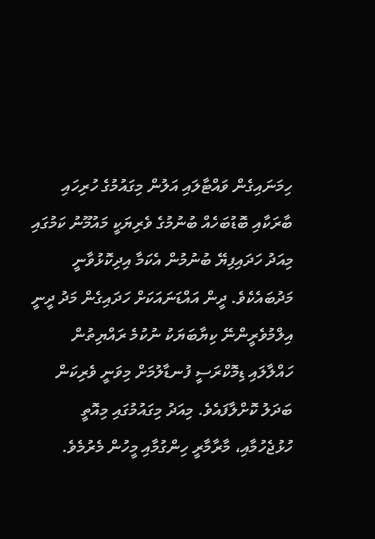ހިމަނައިގެން ވައްޓާލައި އަލުން މިގައުމުގެ ހުރިހައި ބާރަކާއި ބޮޑުބަހެއް ބުނުމުގެ ވެރިޔަކީ މައުމޫނު ކަމުގައި މިއަދު ހަދައިފިޔޭ ބުނުމުން އެކަމާ އިދިކޮޅުވާނީ މަދުބައެކެވެ. ދީން އައްޑަނައަކަށް ހަދައިގެން މަދު ދީނީ އިލްމުވެރީންނޭ ކިޔާބަޔަކު ނުކުމެ ރައްޔިތުން ހައްލާލައި ޑިމޮކްރަސީ ފުނޑާލުމަށް މިވަނީ ވެރިކަން ބަދަލު ކޮށްލާފައެވެ. މިއަދު މިގައުމުގައި މިއޮތީ ހުޅުޖެހުމާއި، މާރާމާރީ ހިންގުމާއި މީހުން މެރުމެވެ.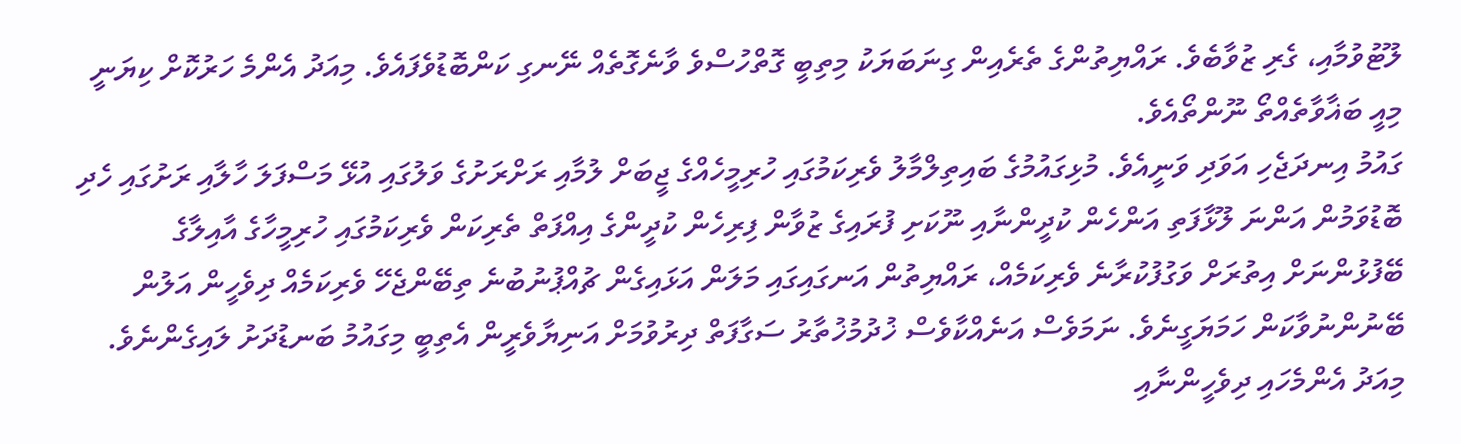ލޫޓުވުމާއި، ގެރި ޒުވާބެވެ. ރައްޔިތުންގެ ތެރެއިން ގިނަބަޔަކު މިތިބީ ގޮތްހުސްވެ ވާނެގޮތެއް ނޭނގި ކަންބޮޑުވެފައެވެ. މިއަދު އެންމެ ހަރުކޮށް ކިޔަނީ މިއީ ބަޣާވާތެއްތޯ ނޫންތޯއެވެ.
ގައުމު އިނދަޖެހި އަވަދި ވަނީއެވެ. މުޅިގައުމުގެ ބައިތިލްމާލު ވެރިކަމުގައި ހުރިމީހެއްގެ ޖީބަށް ލުމާއި ރަށްރަށުގެ ވަލުގައި އުޅޭ މަސްފަލަ ހާލާއި ރަށުގައި ހެދި ބޮޑުވަމުން އަންނަ ލޫޅާފަތި އަންހެން ކުދީންނާއި ނޫކަށި ފުރައިގެ ޒުވާން ފިރިހެން ކުދީންގެ އިއްފަތް ތެރިކަން ވެރިކަމުގައި ހުރިމީހާގެ އާއިލާގެ ބޭފުޅުންނަށް އިތުރަށް ވަގުފުކުރާނެ ވެރިކަމެއް، ރައްޔިތުން އަނގައިގައި މަލަން އަޅައިގެން ޗުއްޕުނުބުނެ ތިބޭންޖެހޭ ވެރިކަމެއް ދިވެހީން އަލުން ބޭނުންނުވާކަން ހަމަޔަގީނެވެ. ނަމަވެސް އަނެއްކާވެސް ޚުދުމުޚުތާރު ސަގާފަތް ދިރުވުމަށް އަނިޔާވެރީން އެތިބީ މިގައުމު ބަނޑުދަށު ލައިގެންނެވެ.
މިއަދު އެންމެހައި ދިވެހީންނާއި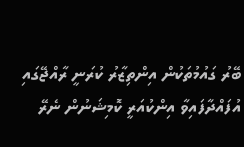ބޭރު ގައުމުތަކުން އިންތިޒާރު ކުރަނީ ރާއްޖޭގައި އުފައްދާފައިވާ އިންކުއަރީ ކޮމިޝަނުން ނެރޭ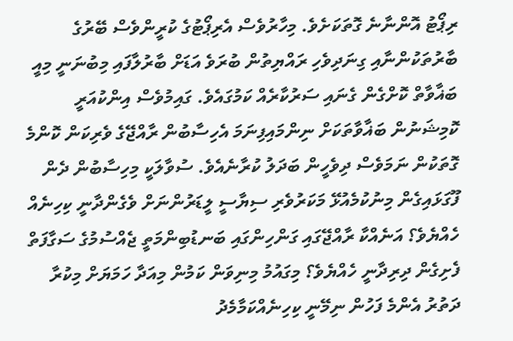ރިޕޯޓު އޮންނާނެ ގޮތަކަށެވެ. މިހާރުވެސް އެރިޕޯޓުގެ ކުރީންވެސް ބޭރުގެ ބާރުތަކުންނާއި ގިނަދިވެހި ރައްޔިތުން ބުރަވެ އަޑަށް ބާރުލާފައި މިބުނަނީ މިއީ ބަޣާވާތް ކޮށްގެން ގެނައި ސަރުކާރެއް ކަމުގައެވެ. ގައިމުވެސް އިންކުއަރީ ކޮމިޝަނުން ބަޣާވާތަކަށް ނިންމައިފިނަމަ އެހިސާބުން ރާއްޖޭގެ ވެރިކަން ކޮންމެ ގޮތަކުން ނަމަވެސް ދިވެހީން ބަދަލު ކުރާނެއެވެ. ސުވާލަކީ މިހިސާބުން ދެން ފޫގަޅައިގެން މިނުކުމެއުޅޭ މަކަރުވެރި ސިޔާސީ ލީޑަރުންނަށް ވެގެންދާނީ ކިހިނެއް ހެއްޔެވެ؟ އަނެއްކާ ރާއްޖޭގައި ގަންހިންގައި ބަނޑުބިންމަތީ ޖެއްސުމުގެ ސަގާފަތް ފެށިގެން ދިރިދާނީ ހެއްޔެވެ؟ މިގައުމު މިނިވަން ކަމުން މިއަދާ ހަމަޔަށް މިކުރާ ދަތުރު އެންމެ ފަހުން ނިމޭނީ ކިހިނެއްކަމާމެދު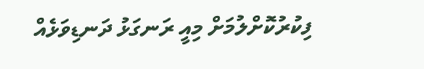ފިކުރުކޮށްލުމަށް މިއީ ރަނގަޅު ދަނޑިވަޅެއް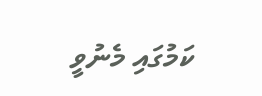ކަމުގައި މެނުވީ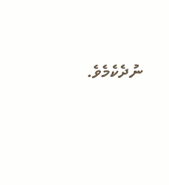ނުދެކެމެވެ.